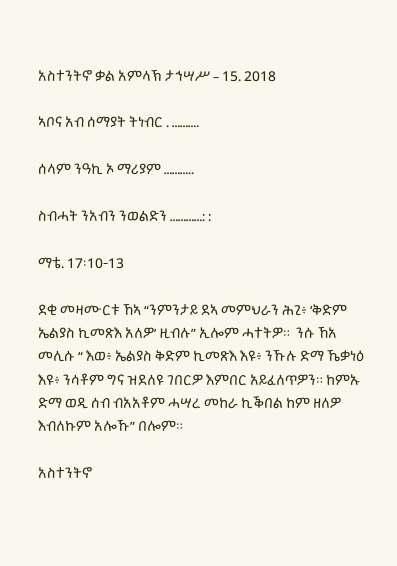አስተንትኖ ቃል አምላኽ ታኅሣሥ – 15. 2018

ኣቦና አብ ሰማያት ትነብር . ……….

ሰላም ንዓኪ ኦ ማሪያም ………..

ስብሓት ንአብን ንወልድን …………: :

ማቴ. 17፡10-13

ደቂ መዛሙርቱ ኸኣ “ንምንታይ ደኣ መምህራን ሕጊ፥ ‘ቅድም ኤልያስ ኪመጽእ አለዎ’ ዚብሉ” ኢሎም ሓተትዎ።  ንሱ ኸአ መሊሱ “ እወ፥ ኤልያስ ቅድም ኪመጽእ እዩ፥ ንኹሉ ድማ ኼቃነዕ እዩ፥ ንሳቶም ግና ዝደለዩ ገበርዎ እምበር አይፈለጥዎን። ከምኡ ድማ ወዲ ሰብ ብአአቶም ሓሣረ መከራ ኪቕበል ከም ዘለዎ እብለኩም አሎኹ” በሎም።

አስተንትኖ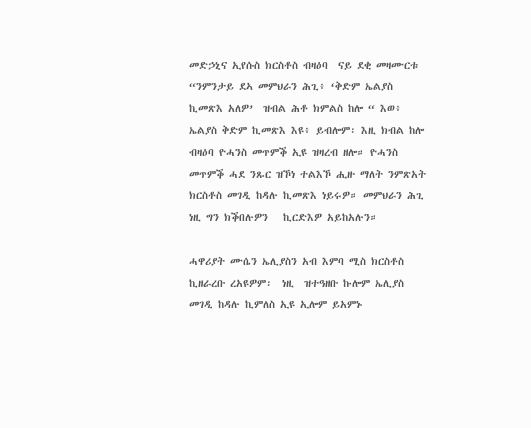መድኃኒና ኢየሱስ ክርስቶስ ብዛዕባ  ናይ ደቂ መዛሙርቱ “ንምንታይ ደኣ መምህራን ሕጊ፥ ‘ቅድም ኤልያስ ኪመጽእ አለዎ’  ዝብል ሕቶ ክምልስ ከሎ “ እወ፥ ኤልያስ ቅድም ኪመጽእ እዩ፥ ይብሎም፡ እዚ ክብል ከሎ ብዛዕባ ዮሓንስ መጥምቕ ኢዩ ዝዛረብ ዘሎ። ዮሓንስ መጥምቕ ሓደ ንጹር ዝኾነ ተልእኾ ሒዙ ማለት ንምጽአት ክርስቶስ መገዲ ከዳሉ ኪመጽእ ነይሩዎ። መምህራን ሕጊ ነዚ ግን ክቕበሉዎን   ኪርድእዎ አይከአሉን።

ሓዋሪያት ሙሴን ኤሊያስን አብ እምባ ሚስ ክርስቶስ ኪዘራረቡ ረአዩዎም፡  ነዚ  ዝተዓዘቡ ኩሎም ኤሊያስ መገዲ ከዳሉ ኪምለስ ኢዩ ኢሎም ይአምኑ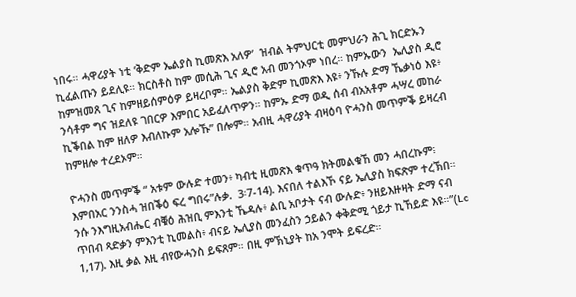ነበሩ። ሓዋሪያት ነቲ ‘ቅድም ኤልያስ ኪመጽእ አለዎ’  ዝብል ትምህርቲ መምህራን ሕጊ ክርድኡን ኪፈልጡን ይደሊዩ። ክርስቶስ ከም መሲሕ ጊና ዲሮ አብ መንጎኦም ነበረ። ከምኡውን  ኤሊያስ ዲሮ ከምዝመጸ ጊና ከምዘይሰምዕዎ ይዛረቦም። ኤልያስ ቅድም ኪመጽእ እዩ፥ ንኹሉ ድማ ኼቃነዕ እዩ፥ ንሳቶም ግና ዝደለዩ ገበርዎ እምበር አይፈለጥዎን። ከምኡ ድማ ወዲ ሰብ ብአአቶም ሓሣረ መከራ ኪቕበል ከም ዘለዎ እብለኩም አሎኹ” በሎም። አብዚ ሓዋሪያት ብዛዕባ ዮሓንስ መጥምቕ ይዛረብ ከምዘሎ ተረደኦም።

ዮሓንስ መጥምቕ “ አቱም ውሉድ ተመን፥ ካብቲ ዚመጽእ ቁጥዓ ክትመልቁኸ መን ሓበረኩም፧ እምበአር ንንስሓ ዝበቕዕ ፍረ ግበሩ”ሉቃ.  3፡7-14). እናበለ ተልእኾ ናይ ኤሊያስ ክፍጽም ተረኽበ። ንሱ ንእግዚአብሔር ብቑዕ ሕዝቢ ምእንቲ ኼዳሉ፥ ልቢ አቦታት ናብ ውሉድ፥ ንዘይእዙዛት ድማ ናብ ጥበብ ጻድቃን ምእንቲ ኪመልስ፥ ብናይ ኤሊያስ መንፈስን ኃይልን ቀቅድሚ ጎይታ ኪኸይድ እዩ።”(Lc 1,17). እዚ ቃል እዚ ብየውሓንስ ይፍጸም። በዚ ምኽኒያት ከአ ንሞት ይፍረድ።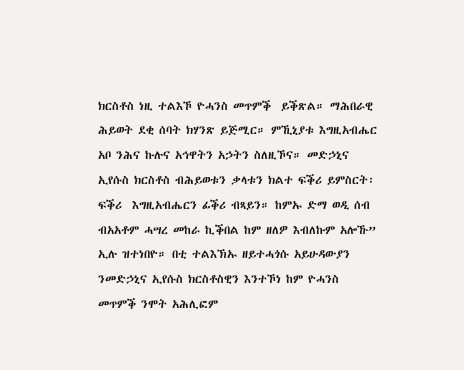ክርስቶስ ነዚ ተልእኾ ዮሓንስ መጥምቕ  ይቕጽል። ማሕበራዊ ሕይወት ደቂ ሰባት ክሃንጽ ይጅሚር። ምኺኒያቱ እግዚአብሔር አቦ ንሕና ኩሉና አኅዋትን አኃትን ስለዚኾና። መድኃኒና ኢየሱስ ክርስቶስ ብሕይወቱን ቃላቱን ክልተ ፍቕሪ ይምስርት፡ ፍቕሪ  እግዚአብሔርን ፊቕሪ ብጻይን። ከምኡ ድማ ወዲ ሰብ ብአአቶም ሓሣረ መከራ ኪቕበል ከም ዘለዎ እብለኩም አሎኹ” ኢሉ ዝተነበዮ። በቲ ተልእኽኡ ዘይተሓጎሱ አይሁዳውያን ንመድኃኒና ኢየሱስ ክርስቶስዊን እንተኾነ ከም ዮሓንስ መጥምቕ ንሞት አሕሊፎም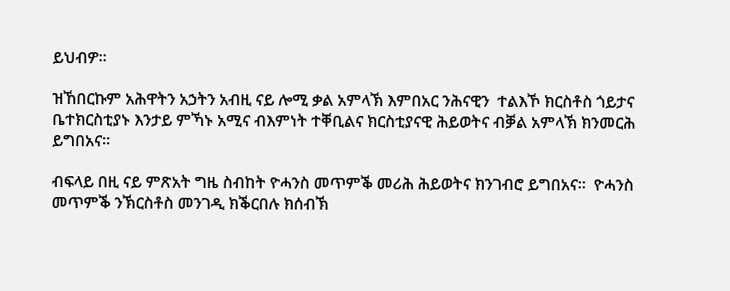ይህብዎ።

ዝኸበርኩም አሕዋትን አኃትን አብዚ ናይ ሎሚ ቃል አምላኽ እምበአር ንሕናዊን  ተልእኾ ክርስቶስ ጎይታና ቤተክርስቲያኑ እንታይ ምኻኑ አሚና ብእምነት ተቐቢልና ክርስቲያናዊ ሕይወትና ብቓል አምላኽ ክንመርሕ ይግበአና።

ብፍላይ በዚ ናይ ምጽአት ግዜ ስብከት ዮሓንስ መጥምቕ መሪሕ ሕይወትና ክንገብሮ ይግበአና።  ዮሓንስ መጥምቕ ንኽርስቶስ መንገዲ ክቕርበሉ ክሰብኽ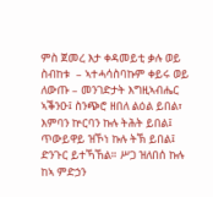ምስ ጀመረ እታ ቀዳመይቲ ቃሉ ወይ ስብከቱ  – ኣተሓሳስባኩም ቀይሩ ወይ ለውጡ – መንገድታት እግዚኣብሔር ኣቕንዑ፤ ስንጭሮ ዘበለ ልዕል ይበል፣ እምባን ኵርባን ኩሉ ትሕት ይበል፤ ጥውይዋይ ዝኾነ ኩሉ ትኽ ይበል፤ ድንጉር ይተኻኸል። ሥጋ ዝለበሰ ኩሉ ከኣ ምድኃን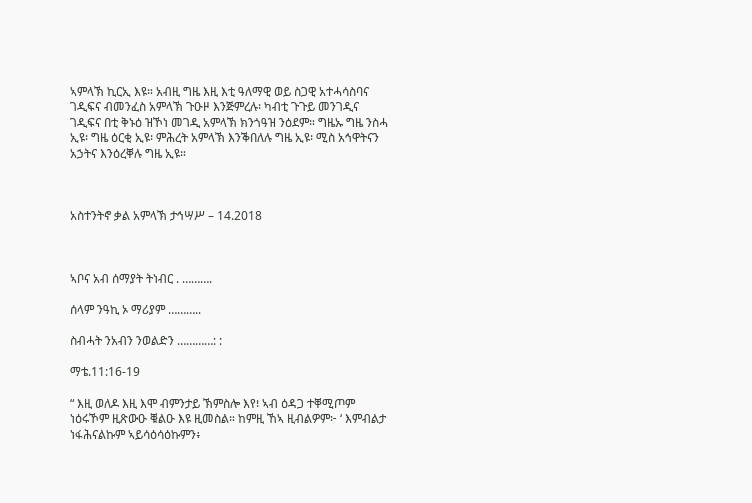ኣምላኽ ኪርኢ እዩ። አብዚ ግዜ እዚ እቲ ዓለማዊ ወይ ስጋዊ አተሓሳስባና ገዲፍና ብመንፈስ አምላኽ ጉዑዞ እንጅምረሉ፡ ካብቲ ጉጉይ መንገዲና ገዲፍና በቲ ቅኑዕ ዝኾነ መገዲ አምላኽ ክንጎዓዝ ንዕደም። ግዜኡ ግዜ ንስሓ ኢዩ፡ ግዜ ዕርቂ ኢዩ፡ ምሕረት አምላኽ እንቕበለሉ ግዜ ኢዩ፡ ሚስ አኅዋትናን አኃትና እንዕረቐሉ ግዜ ኢዩ።



አስተንትኖ ቃል አምላኽ ታኅሣሥ – 14.2018



ኣቦና አብ ሰማያት ትነብር . ……….

ሰላም ንዓኪ ኦ ማሪያም ………..

ስብሓት ንአብን ንወልድን …………: :

ማቴ.11:16-19

“ እዚ ወለዶ እዚ እሞ ብምንታይ ኽምስሎ እየ፧ ኣብ ዕዳጋ ተቐሚጦም ነዕሩኾም ዚጽውዑ ቑልዑ እዩ ዚመስል። ከምዚ ኸኣ ዚብልዎም፦ ‘ እምብልታ ነፋሕናልኩም ኣይሳዕሳዕኩምን፥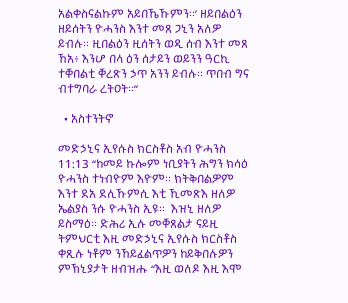አልቀስናልኩም አይበኼኹምን።’ ዘይበልዕን ዘይሰትን ዮሓንስ እንተ መጸ ጋኒን አለዎ ይብሉ። ዚበልዕን ዚሰትን ወዲ ሰብ እንተ መጸ ኸአ፥ እንሆ በላ ዕን ሰታይን ወይንን ዓርኪ ተቐበልቲ ቐረጽን ኃጥ አንን ይብሉ። ጥበብ ግና ብተግባራ ረትዐት።”

  • አስተንትኖ

መድኃኒና ኢየሱስ ክርስቶስ አብ ዮሓንስ 11:13 “ከመይ ኩሎም ነቢያትን ሕግን ክሳዕ ዮሓንስ ተነብዮም እዮም። ክትቅበልዎም እንተ ደአ ደሊኹምሲ እቲ ኺመጽእ ዘለዎ ኤልያስ ንሱ ዮሓንስ ኢዩ።  እዝኒ ዘለዎ ይስማዕ። ድሕሪ ኢሉ መቐጸልታ ናይዚ ትምህርቲ እዚ መድኃኒና ኢየሱስ ክርስቶስ ቀጺሉ ነቶም ንኸይፈልጥዎን ከይቅበሉዎን ምኽኒያታት ዘብዝሑ “እዚ ወለዶ እዚ እሞ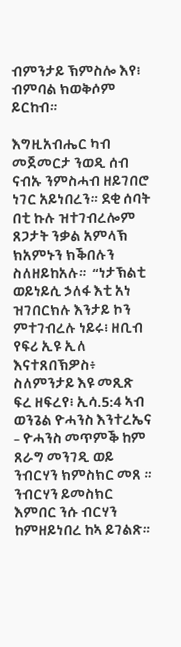ብምንታይ ኽምስሎ እየ፧   ብምባል ክወቅሶም ይርከብ።

እግዚአብሔር ካብ መጀመርታ ንወዲ ሰብ ናብኡ ንምስሓብ ዘይገበሮ ነገር አይነበረን። ደቂ ሰባት በቲ ኩሉ ዝተገብረሎም ጸጋታት ንቃል አምላኽ ክአምኑን ክቕበሉን ስለዘይከአሉ።  “ነታኽልቲ ወይነይሲ ኃለፋ እቲ አነ ዝገበርክሉ እንታይ ኮን ምተገብረሉ ነይሩ፧ ዘቢብ የፍሪ ኢዩ ኢለ እናተጸበኽዎስ፥ ስለምንታይ እዩ መጺጽ ፍረ ዘፍረየ፧ ኢሳ.5:4 ኣብ ወንጌል ዮሓንስ እንተረኤና – ዮሓንስ መጥምቕ ከም ጸራግ መንገዲ ወይ ንብርሃን ክምስክር መጸ ። ንብርሃን ይመስክር እምበር ንሱ ብርሃን ከምዘይነበረ ከኣ ይገልጽ።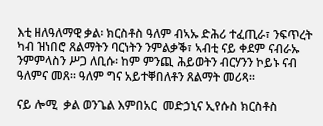እቲ ዘለዓለማዊ ቃል፡ ክርስቶስ ዓለም ብኣኡ ድሕሪ ተፈጢራ፣ ንፍጥረት ካብ ዝነበሮ ጸልማትን ባርነትን ንምልቃቕ፣ ኣብቲ ናይ ቀደም ናብራኡ ንምምላስን ሥጋ ለቢሱ፡ ከም ምንጪ ሕይወትን ብርሃንን ኮይኑ ናብ ዓለምና መጸ። ዓለም ግና አይተቐበለቶን ጸልማት መሪጻ።

ናይ ሎሚ  ቃል ወንጌል እምበአር  መድኃኒና ኢየሱስ ክርስቶስ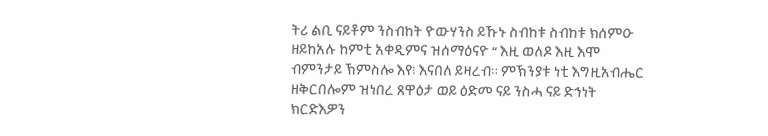ትሪ ልቢ ናይቶም ንስብከት ዮውሃንስ ይኹኑ ስብከቱ ስብከቱ ክሰምዑ ዘይከአሉ ከምቲ አቀዲምና ዝሰማዕናዮ “ እዚ ወለዶ እዚ እሞ ብምንታይ ኽምስሎ እየ፧ እናበለ ይዛረብ። ምኽንያቱ ነቲ እግዚአብሔር ዘቅርበሎም ዝነበረ ጸዋዕታ ወይ ዕድመ ናይ ንስሓ ናይ ድኅነት  ክርድእዎን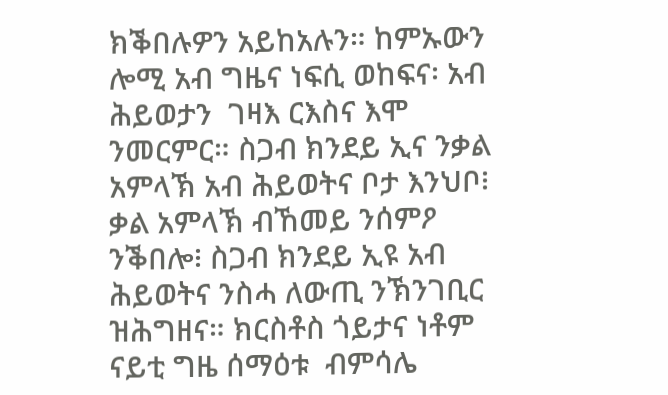ክቕበሉዎን አይከአሉን። ከምኡውን ሎሚ አብ ግዜና ነፍሲ ወከፍና፡ አብ ሕይወታን  ገዛእ ርእስና እሞ ንመርምር። ስጋብ ክንደይ ኢና ንቃል አምላኽ አብ ሕይወትና ቦታ እንህቦ፧  ቃል አምላኽ ብኸመይ ንሰምዖ ንቕበሎ፧ ስጋብ ክንደይ ኢዩ አብ ሕይወትና ንስሓ ለውጢ ንኽንገቢር ዝሕግዘና። ክርስቶስ ጎይታና ነቶም ናይቲ ግዜ ሰማዕቱ  ብምሳሌ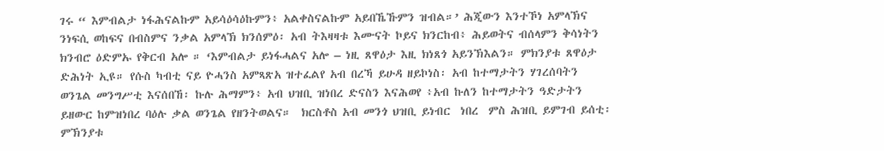ገሩ “ እምብልታ ነፋሕናልኩም አይሳዕሳዕኩምን፥ አልቀስናልኩም አይበኼኹምን ዝብል።’ ሕጂውን እንተኾነ አምላኽና ንነፍሲ ወከፍና በብስምና ንቃል አምላኽ ክንሰምዕ፡ አብ ትእዛዛቱ እሙናት ኮይና ክንርከብ፥ ሕይወትና ብሰላምን ቅሳነትን ክንብሮ ዕድምኡ የቅርብ አሎ ። ‘እምብልታ ይነፋሓልና አሎ – ነዚ ጸዋዕታ እዚ ክነጸጎ አይንኽእልን። ምክንያቱ ጸዋዕታ ድሕነት ኢዩ። የሱስ ካብቲ ናይ ዮሓንስ አምጻጽአ ዝተፈልየ አብ በረኻ ይሁዳ ዘይኮነስ፡ አብ ከተማታትን ሃገረሰባትን ወንጌል መንግሥቲ እናሰበኸ፡ ኩሉ ሕማምን፥ አብ ህዝቢ ዝነበረ ድናስን እናሕወየ ፥አብ ኩለን ከተማታትን ዓድታትን ይዘውር ከምዝነበረ ባዕሉ ቃል ወንጌል የዘንትወልና።  ክርስቶስ አብ መንጎ ህዝቢ ይነብር  ነበረ  ምስ ሕዝቢ ይምገብ ይሰቲ፡ ምኽንያቱ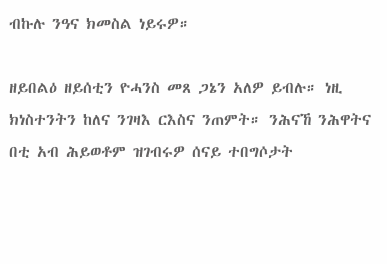ብኩሉ ንዓና ክመስል ነይሩዎ።

ዘይበልዕ ዘይሰቲን ዮሓንስ መጸ ጋኔን አለዎ ይብሉ። ነዚ ክነስተንትን ከለና ንገዛእ ርእስና ንጠምት። ንሕናኸ ንሕዋትና በቲ አብ ሕይወቶም ዝገብሩዎ ሰናይ ተበግሶታት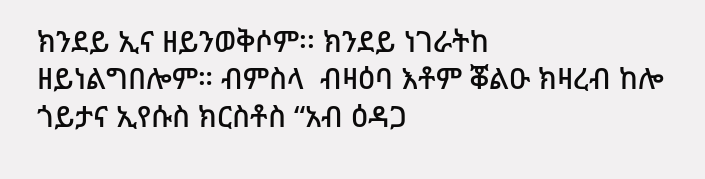ክንደይ ኢና ዘይንወቅሶም፡፡ ክንደይ ነገራትከ ዘይነልግበሎም። ብምስላ  ብዛዕባ እቶም ቖልዑ ክዛረብ ከሎ ጎይታና ኢየሱስ ክርስቶስ “አብ ዕዳጋ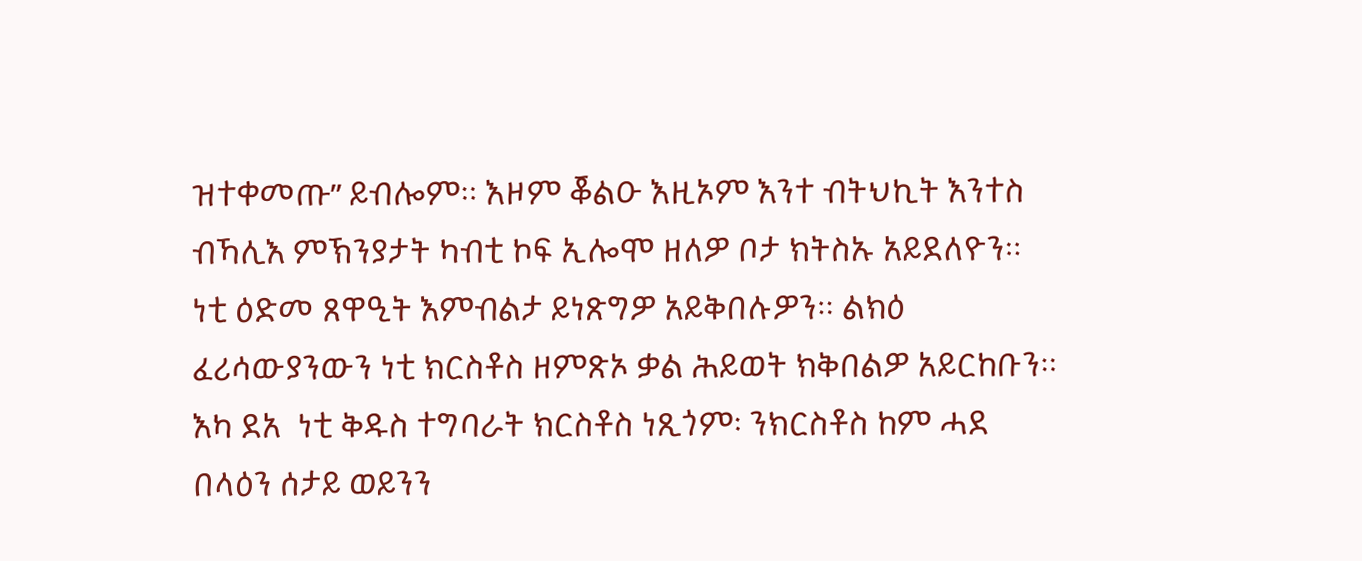ዝተቀመጡ” ይብሎም። እዞም ቖልዑ እዚኦም እንተ ብትህኪት እንተስ ብኻሊእ ምኽንያታት ካብቲ ኮፍ ኢሎሞ ዘለዎ ቦታ ክትስኡ አይደለዮን። ነቲ ዕድመ ጸዋዒት እምብልታ ይነጽግዎ አይቅበሉዎን። ልክዕ ፈሪሳውያንውን ነቲ ክርስቶስ ዘምጽኦ ቃል ሕይወት ክቅበልዎ አይርከቡን። እካ ደአ  ነቲ ቅዱስ ተግባራት ክርስቶስ ነጺጎም፡ ንክርስቶስ ከም ሓደ በላዕን ሰታይ ወይንን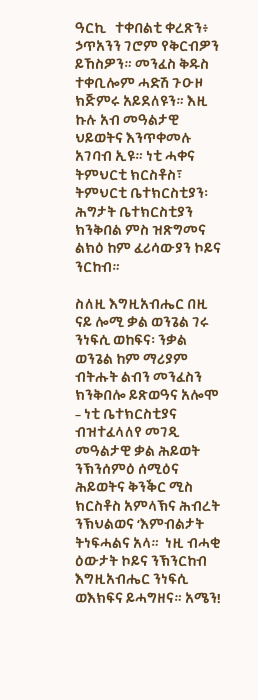ዓርኪ   ተቀበልቲ ቀረጽን፥ ኃጥአንን ገሮም የቅርብዎን ይኸስዎን። መንፈስ ቅዱስ ተቀቢሎም ሓድሽ ጉዑዞ ክጅምሩ አይደለዩን። እዚ ኩሉ አብ መዓልታዊ ህይወትና እንጥቀመሉ አገባብ ኢዩ። ነቲ ሓቀና ትምህርቲ ክርስቶስ፣ ትምህርቲ ቤተክርስቲያን፡ ሕግታት ቤተክርስቲያን ክንቅበል ምስ ዝጽግመና ልክዕ ከም ፈሪሳውያን ኮይና ንርከብ።

ስለዚ እግዚአብሔር በዚ ናይ ሎሚ ቃል ወንጌል ገሩ ንነፍሲ ወከፍና፡ ንቃል ወንጌል ከም ማሪያም ብትሑት ልብን መንፈስን ክንቅበሎ ይጽወዓና አሎሞ – ነቲ ቤተክርስቲያና ብዝተፈላለየ መገዲ መዓልታዊ ቃል ሕይወት ንኽንሰምዕ ሰሚዕና ሕይወትና ቅንⷅር ሚስ ክርስቶስ አምላኽና ሕብረት ንኽህልወና ‘እምብልታት ትነፍሓልና አላ።  ነዚ ብሓቂ ዕውታት ኮይና ንኽንርከብ እግዚአብሔር ንነፍሲ ወእክፍና ይሓግዘና። አሜን!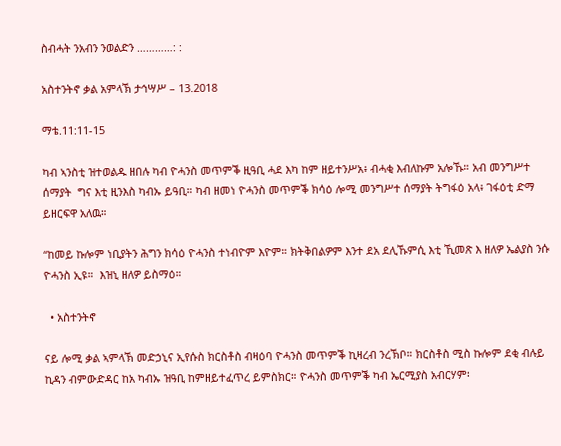ስብሓት ንአብን ንወልድን …………: :

አስተንትኖ ቃል አምላኽ ታኅሣሥ – 13.2018

ማቴ.11:11-15

ካብ ኣንስቲ ዝተወልዱ ዘበሉ ካብ ዮሓንስ መጥምቕ ዚዓቢ ሓደ እካ ከም ዘይተንሥአ፥ ብሓቂ እብለኩም አሎኹ። አብ መንግሥተ ሰማያት  ግና እቲ ዚንእስ ካብኡ ይዓቢ። ካብ ዘመነ ዮሓንስ መጥምቕ ክሳዕ ሎሚ መንግሥተ ሰማያት ትግፋዕ አላ፥ ገፋዕቲ ድማ ይዘርፍዋ አለዉ።

“ከመይ ኩሎም ነቢያትን ሕግን ክሳዕ ዮሓንስ ተነብዮም እዮም። ክትቅበልዎም እንተ ደአ ደሊኹምሲ እቲ ኺመጽ እ ዘለዎ ኤልያስ ንሱ ዮሓንስ ኢዩ።  እዝኒ ዘለዎ ይስማዕ።

  • አስተንትኖ

ናይ ሎሚ ቃል ኣምላኽ መድኃኒና ኢየሱስ ክርስቶስ ብዛዕባ ዮሓንስ መጥምቕ ኪዛረብ ንረኽቦ። ክርስቶስ ሚስ ኩሎም ደቂ ብሉይ ኪዳን ብምውድዳር ከአ ካብኡ ዝዓቢ ከምዘይተፈጥረ ይምስክር። ዮሓንስ መጥምቕ ካብ ኤርሚያስ አብርሃም፡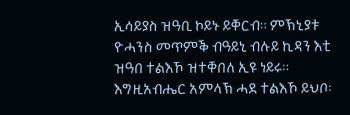ኢሳይያስ ዝዓቢ ኮይኑ ይቐርብ። ምኽኒያቱ ዮሓንስ መጥምቕ ብዓይኒ ብሉይ ኪዳን እቲ ዝዓበ ተልእኾ ዝተቐበለ ኢዩ ነይሩ። እግዚአብሔር አምላኽ ሓደ ተልእኾ ይህቦ፡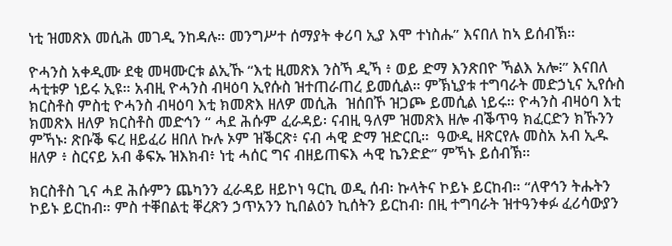ነቲ ዝመጽእ መሲሕ መገዲ ንከዳሉ። መንግሥተ ሰማያት ቀሪባ ኢያ እሞ ተነስሑ” እናበለ ከኣ ይሰብኽ።

ዮሓንስ አቀዲሙ ደቂ መዛሙርቱ ልኢኹ “እቲ ዚመጽእ ንስኻ ዲኻ ፥ ወይ ድማ እንጽበዮ ኻልእ አሎ፧” እናበለ ሓቲቱዎ ነይሩ ኢዩ። አብዚ ዮሓንስ ብዛዕባ ኢየሱስ ዝተጠራጠረ ይመሲል። ምኽኒያቱ ተግባራት መድኃኒና ኢየሱስ ክርስቶስ ምስቲ ዮሓንስ ብዛዕባ እቲ ክመጽእ ዘለዎ መሲሕ  ዝሰበኾ ዝጋጮ ይመሲል ነይሩ። ዮሓንስ ብዛዕባ እቲ ክመጽእ ዘለዎ ክርስቶስ መድኅን “ ሓደ ሕሱም ፈራዳይ፡ ናብዚ ዓለም ዝመጽእ ዘሎ ብቕጥዓ ክፈርድን ክኹንን ምኻኑ፡ ጽቡቕ ፍረ ዘይፈሪ ዘበለ ኩሉ ኦም ዝቕርጽ፥ ናብ ሓዊ ድማ ዝድርቢ።  ዓውዲ ዘጽርየሉ መስአ አብ ኢዱ ዘለዎ ፥ ስርናይ አብ ቆፍኡ ዝእክብ፥ ነቲ ሓሰር ግና ብዘይጠፍእ ሓዊ ኬንድድ” ምኻኑ ይሰብኽ።

ክርስቶስ ጊና ሓደ ሕሱምን ጨካንን ፈራዳይ ዘይኮነ ዓርኪ ወዲ ሰብ፡ ኩላትና ኮይኑ ይርከብ። “ለዋኅን ትሑትን ኮይኑ ይርከብ። ምስ ተቐበልቲ ቐረጽን ኃጥአንን ኪበልዕን ኪሰትን ይርከብ፡ በዚ ተግባራት ዝተዓንቀፉ ፈሪሳውያን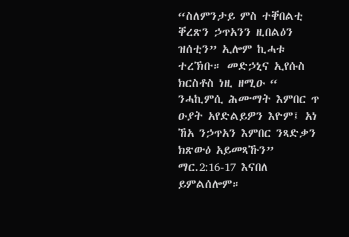“ስለምንታይ ምስ ተቐበልቲ ቐረጽን ኃጥአንን ዚበልዕን ዝሰቲን” ኢሎም ኪሓቱ ተረኽቡ። መድኃኒና ኢየሱስ ክርስቶስ ነዚ ዘሚዑ “ ንሓኪምሲ ሕሙማት እምበር ጥ ዑያት አየድልይዎን እዮም፤ አነ ኸአ ንኃጥአን እምበር ንጻድቃን ክጽውዕ አይመጻኹን” ማር.2:16-17 እናበለ ይምልሰሎም።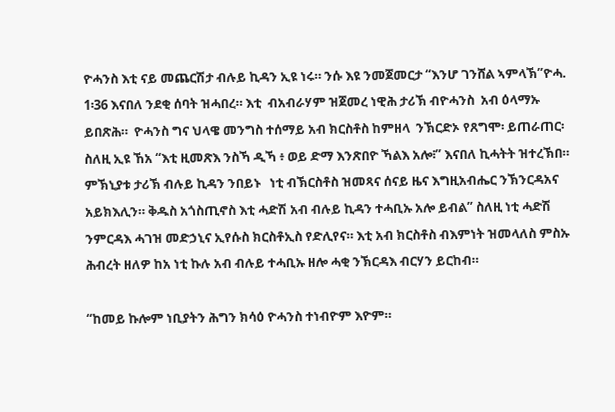ዮሓንስ እቲ ናይ መጨርሽታ ብሉይ ኪዳን ኢዩ ነሩ። ንሱ እዩ ንመጀመርታ “እንሆ ገንሸል ኣምላኽ”ዮሓ. 1፡36 እናበለ ንደቂ ሰባት ዝሓበረ። እቲ  ብአብራሃም ዝጀመረ ነዊሕ ታሪኽ ብዮሓንስ  አብ ዕላማኡ ይበጽሕ።  ዮሓንስ ግና ህላዌ መንግስ ተሰማይ አብ ክርስቶስ ከምዘላ  ንኽርድኦ የጸግሞ፡ ይጠራጠር፡ ስለዚ ኢዩ ኸአ “እቲ ዚመጽእ ንስኻ ዲኻ ፥ ወይ ድማ እንጽበዮ ኻልእ አሎ፧” እናበለ ኪሓትት ዝተረኽበ። ምኽኒያቱ ታሪኽ ብሉይ ኪዳን ንበይኑ   ነቲ ብኽርስቶስ ዝመጻና ሰናይ ዜና እግዚአብሔር ንኽንርዳአና አይክእሊን። ቅዱስ አጎስጢኖስ እቲ ሓድሽ አብ ብሉይ ኪዳን ተሓቢኡ አሎ ይብል” ስለዚ ነቲ ሓድሽ ንምርዳእ ሓገዝ መድኃኒና ኢየሱስ ክርስቶኢስ የድሊየና። እቲ አብ ክርስቶስ ብእምነት ዝመላለስ ምስኡ ሕብረት ዘለዎ ከአ ነቲ ኩሉ አብ ብሉይ ተሓቢኡ ዘሎ ሓቂ ንኽርዳእ ብርሃን ይርከብ።

“ከመይ ኩሎም ነቢያትን ሕግን ክሳዕ ዮሓንስ ተነብዮም እዮም።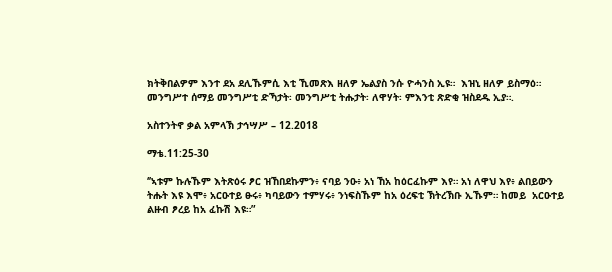ክትቅበልዎም እንተ ደአ ደሊኹምሲ እቲ ኺመጽእ ዘለዎ ኤልያስ ንሱ ዮሓንስ ኢዩ።  እዝኒ ዘለዎ ይስማዕ።  መንግሥተ ሰማይ መንግሥቲ ድኻታት፡ መንግሥቲ ትሑታት፡ ለዋሃት፡ ምእንቲ ጽድቂ ዝስደዱ ኢያ።.

አስተንትኖ ቃል አምላኽ ታኅሣሥ – 12.2018

ማቴ.11:25-30

‘’ኣቱም ኩሉኹም እትጽዕሩ ፆር ዝኸበደኩምን፥ ናባይ ንዑ፥ አነ ኸአ ከዕርፈኩም እየ። አነ ለዋህ እየ፥ ልበይውን ትሑት እዩ እሞ፥ አርዑተይ ፁሩ፥ ካባይውን ተምሃሩ፥ ንነፍስኹም ከአ ዕረፍቲ ኽትረኽቡ ኢኹም። ከመይ  አርዑተይ ልዙብ ፆረይ ከአ ፈኩሽ እዩ።”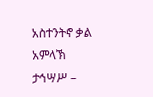አስተንትኖ ቃል አምላኽ ታኅሣሥ –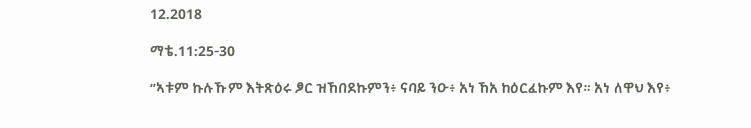12.2018

ማቴ.11:25-30

‘’ኣቱም ኩሉኹም እትጽዕሩ ፆር ዝኸበደኩምን፥ ናባይ ንዑ፥ አነ ኸአ ከዕርፈኩም እየ። አነ ለዋህ እየ፥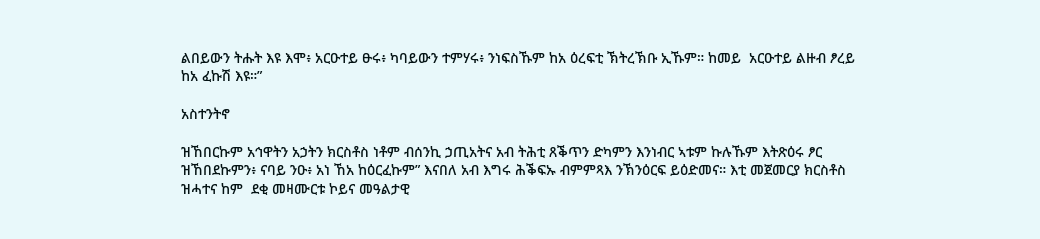ልበይውን ትሑት እዩ እሞ፥ አርዑተይ ፁሩ፥ ካባይውን ተምሃሩ፥ ንነፍስኹም ከአ ዕረፍቲ ኽትረኽቡ ኢኹም። ከመይ  አርዑተይ ልዙብ ፆረይ ከአ ፈኩሽ እዩ።”

አስተንትኖ

ዝኸበርኩም አኅዋትን አኃትን ክርስቶስ ነቶም ብሰንኪ ኃጢአትና አብ ትሕቲ ጸቕጥን ድካምን እንነብር ኣቱም ኩሉኹም እትጽዕሩ ፆር ዝኸበደኩምን፥ ናባይ ንዑ፥ አነ ኸአ ከዕርፈኩም” እናበለ አብ እግሩ ሕቕፍኡ ብምምጻእ ንኽንዕርፍ ይዕድመና። እቲ መጀመርያ ክርስቶስ ዝሓተና ከም  ደቂ መዛሙርቱ ኮይና መዓልታዊ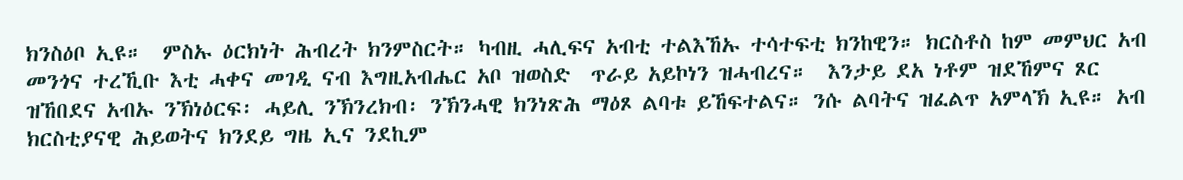ክንስዕቦ ኢዩ።  ምስኡ ዕርክነት ሕብረት ክንምስርት። ካብዚ ሓሊፍና አብቲ ተልእኸኡ ተሳተፍቲ ክንከዊን። ክርስቶስ ከም መምህር አብ መንጎና ተረኺቡ እቲ ሓቀና መገዲ ናብ እግዚአብሔር አቦ ዝወስድ  ጥራይ አይኮነን ዝሓብረና።  እንታይ ደአ ነቶም ዝደኸምና ጾር ዝኸበደና አብኡ ንኽነዕርፍ፡ ሓይሊ ንኽንረክብ፡ ንኽንሓዊ ክንነጽሕ ማዕጾ ልባቱ ይኸፍተልና። ንሱ ልባትና ዝፈልጥ አምላኽ ኢዩ። አብ ክርስቲያናዊ ሕይወትና ክንደይ ግዜ ኢና ንደኪም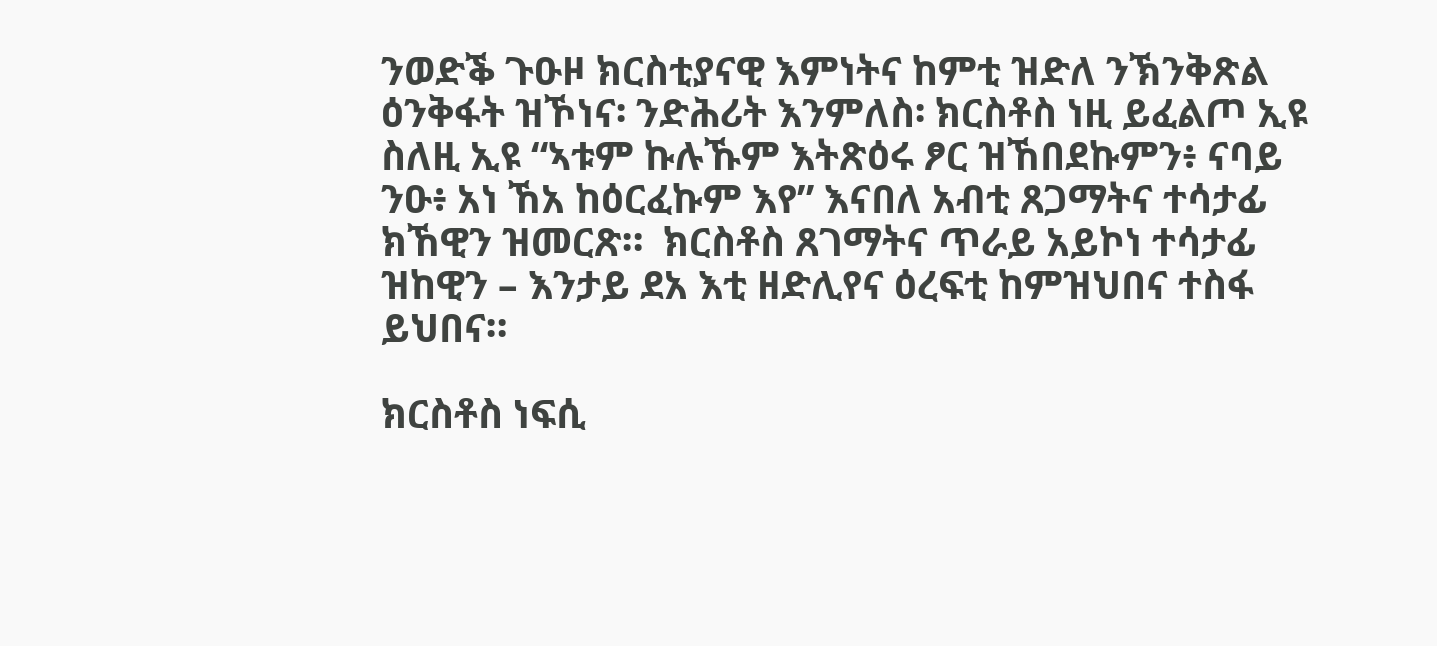ንወድቕ ጉዑዞ ክርስቲያናዊ እምነትና ከምቲ ዝድለ ንኽንቅጽል ዕንቅፋት ዝኾነና፡ ንድሕሪት እንምለስ፡ ክርስቶስ ነዚ ይፈልጦ ኢዩ ስለዚ ኢዩ “ኣቱም ኩሉኹም እትጽዕሩ ፆር ዝኸበደኩምን፥ ናባይ ንዑ፥ አነ ኸአ ከዕርፈኩም እየ” እናበለ አብቲ ጸጋማትና ተሳታፊ ክኸዊን ዝመርጽ።  ክርስቶስ ጸገማትና ጥራይ አይኮነ ተሳታፊ ዝከዊን – እንታይ ደአ እቲ ዘድሊየና ዕረፍቲ ከምዝህበና ተስፋ ይህበና።

ክርስቶስ ነፍሲ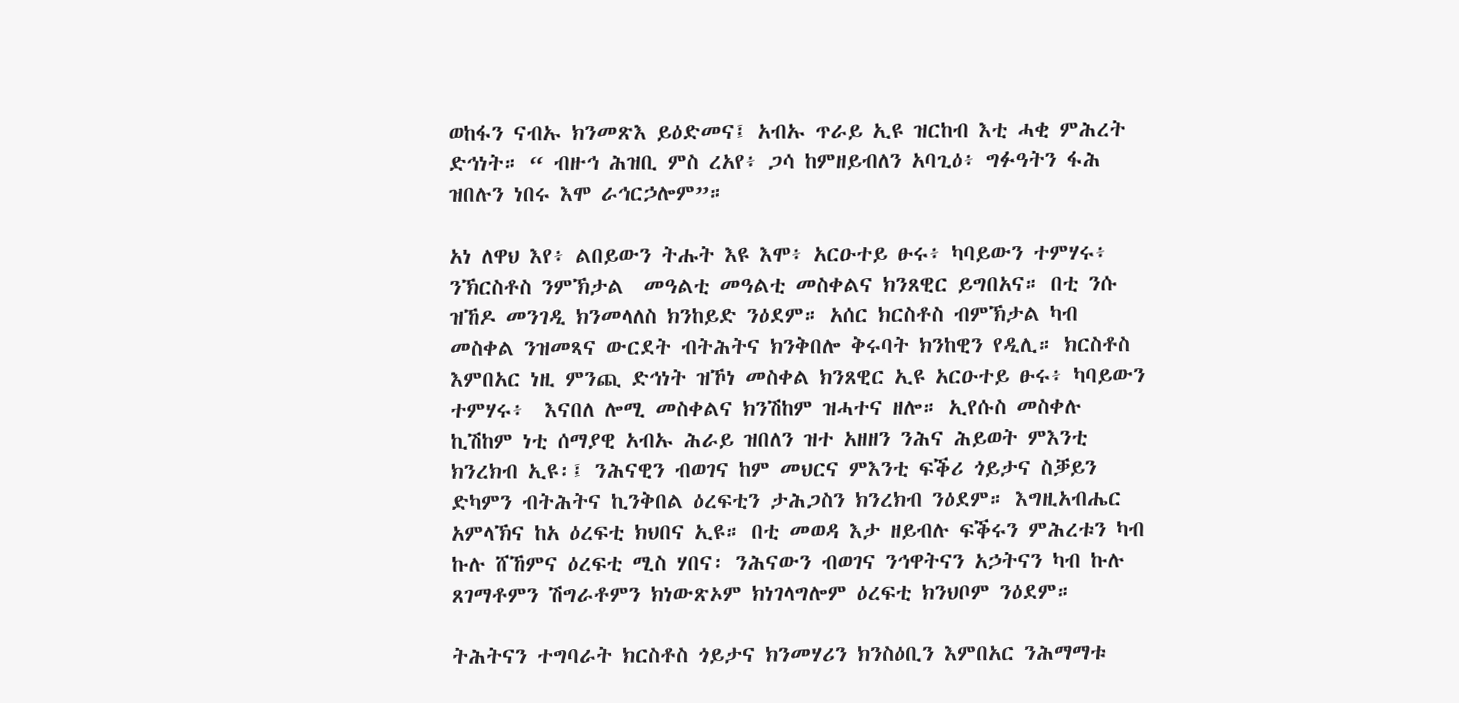ወከፋን ናብኡ ክንመጽእ ይዕድመና፤ አብኡ ጥራይ ኢዩ ዝርከብ እቲ ሓቂ ምሕረት ድኅነት። “ ብዙኅ ሕዝቢ ምስ ረአየ፥ ጋሳ ከምዘይብለን አባጊዕ፥ ግፉዓትን ፋሕ ዝበሉን ነበሩ እሞ ራኅርኃሎም”።

አነ ለዋህ እየ፥ ልበይውን ትሑት እዩ እሞ፥ አርዑተይ ፁሩ፥ ካባይውን ተምሃሩ፥  ንኽርስቶስ ንምኽታል  መዓልቲ መዓልቲ መስቀልና ክንጸዊር ይግበአና። በቲ ንሱ ዝኸዶ መንገዲ ክንመላለስ ክንከይድ ንዕደም። አሰር ክርስቶስ ብምኽታል ካብ መስቀል ንዝመጻና ውርደት ብትሕትና ክንቅበሎ ቅሩባት ክንከዊን የዲሊ። ክርስቶስ እምበአር ነዚ ምንጪ ድኅነት ዝኾነ መስቀል ክንጸዊር ኢዩ አርዑተይ ፁሩ፥ ካባይውን ተምሃሩ፥  እናበለ ሎሚ መስቀልና ክንሽከም ዝሓተና ዘሎ። ኢየሱስ መስቀሉ ኪሽከም ነቲ ሰማያዊ አብኡ ሕራይ ዝበለን ዝተ አዘዘን ንሕና ሕይወት ምእንቲ ክንረክብ ኢዩ፡፤ ንሕናዊን ብወገና ከም መህርና ምእንቲ ፍቕሪ ጎይታና ስቓይን ድካምን ብትሕትና ኪንቅበል ዕረፍቲን ታሕጋስን ክንረክብ ንዕደም። እግዚአብሔር አምላኽና ከአ ዕረፍቲ ክህበና ኢዩ። በቲ መወዳ እታ ዘይብሉ ፍቕሩን ምሕረቱን ካብ ኩሉ ሸኸምና ዕረፍቲ ሚስ ሃበና፡ ንሕናውን ብወገና ንኅዋትናን አኃትናን ካብ ኩሉ ጸገማቶምን ሽግራቶምን ክነውጽኦም ክነገላግሎም ዕረፍቲ ክንህቦም ንዕደም።

ትሕትናን ተግባራት ክርስቶስ ጎይታና ክንመሃሪን ክንስዕቢን እምበአር ንሕማማቱ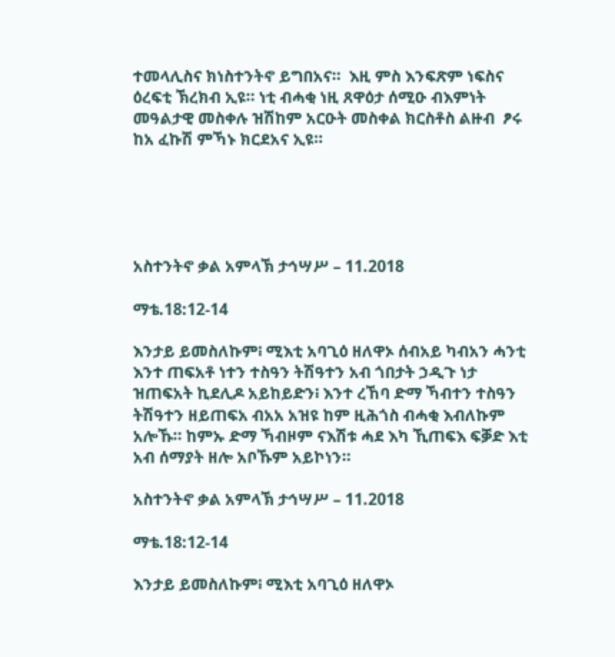ተመላሊስና ክነስተንትኖ ይግበአና።  እዚ ምስ እንፍጽም ነፍስና  ዕረፍቲ ኽረክብ ኢዩ። ነቲ ብሓቂ ነዚ ጸዋዕታ ሰሚዑ ብእምነት  መዓልታዊ መስቀሉ ዝሽከም አርዑት መስቀል ክርስቶስ ልዙብ  ፆሩ ከአ ፈኩሽ ምኻኑ ክርደአና ኢዩ።





አስተንትኖ ቃል አምላኽ ታኅሣሥ – 11.2018

ማቴ.18:12-14

እንታይ ይመስለኩም፧ ሚእቲ አባጊዕ ዘለዋኦ ሰብአይ ካብአን ሓንቲ እንተ ጠፍአቶ ነተን ተስዓን ትሽዓተን አብ ጎበታት ኃዲጉ ነታ ዝጠፍአት ኪደሊዶ አይከይድን፧ እንተ ረኸባ ድማ ኻብተን ተስዓን ትሽዓተን ዘይጠፍአ ብአአ አዝዩ ከም ዚሕጎስ ብሓቂ እብለኩም አሎኹ። ከምኡ ድማ ኻብዞም ናእሽቱ ሓደ እካ ኺጠፍእ ፍቓድ እቲ አብ ሰማያት ዘሎ አቦኹም አይኮነን።

አስተንትኖ ቃል አምላኽ ታኅሣሥ – 11.2018

ማቴ.18:12-14

እንታይ ይመስለኩም፧ ሚእቲ አባጊዕ ዘለዋኦ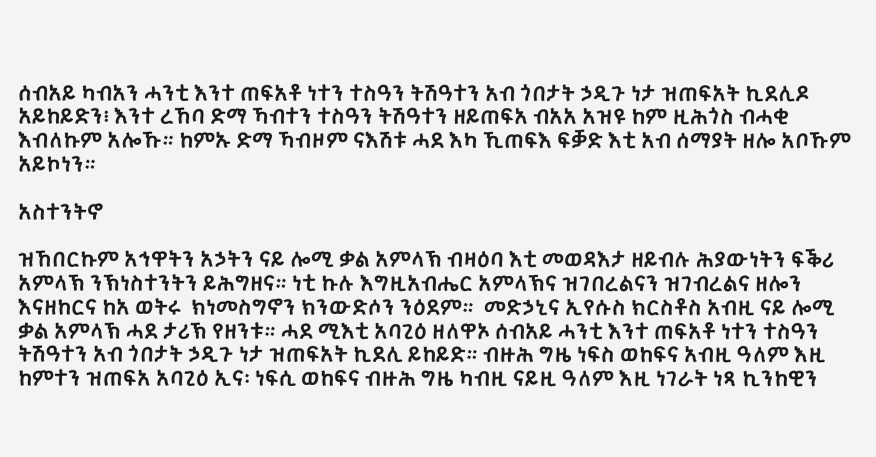ሰብአይ ካብአን ሓንቲ እንተ ጠፍአቶ ነተን ተስዓን ትሽዓተን አብ ጎበታት ኃዲጉ ነታ ዝጠፍአት ኪደሊዶ አይከይድን፧ እንተ ረኸባ ድማ ኻብተን ተስዓን ትሽዓተን ዘይጠፍአ ብአአ አዝዩ ከም ዚሕጎስ ብሓቂ እብለኩም አሎኹ። ከምኡ ድማ ኻብዞም ናእሽቱ ሓደ እካ ኺጠፍእ ፍቓድ እቲ አብ ሰማያት ዘሎ አቦኹም አይኮነን።

አስተንትኖ

ዝኸበርኩም አኅዋትን አኃትን ናይ ሎሚ ቃል አምላኽ ብዛዕባ እቲ መወዳእታ ዘይብሉ ሕያውነትን ፍቕሪ አምላኽ ንኽነስተንትን ይሕግዘና። ነቲ ኩሉ እግዚአብሔር አምላኽና ዝገበረልናን ዝገብረልና ዘሎን እናዘከርና ከአ ወትሩ  ክነመስግኖን ክንውድሶን ንዕደም።  መድኃኒና ኢየሱስ ክርስቶስ አብዚ ናይ ሎሚ ቃል አምላኽ ሓደ ታሪኽ የዘንቱ። ሓደ ሚእቲ አባጊዕ ዘለዋኦ ሰብአይ ሓንቲ እንተ ጠፍአቶ ነተን ተስዓን ትሽዓተን አብ ጎበታት ኃዲጉ ነታ ዝጠፍአት ኪደሊ ይከይድ። ብዙሕ ግዜ ነፍስ ወከፍና አብዚ ዓለም እዚ ከምተን ዝጠፍአ አባጊዕ ኢና፡ ነፍሲ ወከፍና ብዙሕ ግዜ ካብዚ ናይዚ ዓለም እዚ ነገራት ነጻ ኪንከዊን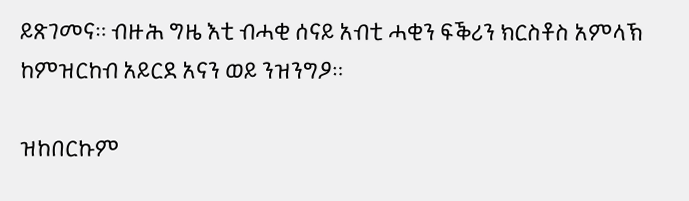ይጽገመና። ብዙሕ ግዜ እቲ ብሓቂ ሰናይ አብቲ ሓቂን ፍቕሪን ክርስቶስ አምላኽ ከምዝርከብ አይርደ አናን ወይ ንዝንግዖ።

ዝከበርኩም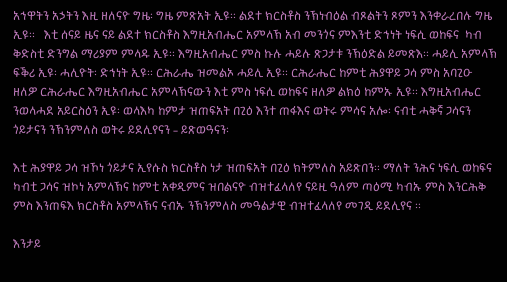አኅዋትን አኃትን እዚ ዘለናዮ ግዜ፡ ግዜ ምጽአት ኢዩ። ልደተ ክርስቶስ ንኽነብዕል ብጾልትን ጾምን እንቀራረበሉ ግዜ ኢዩ።   እቲ ሰናይ ዜና ናይ ልደተ ክርስቶስ እግዚአብሔር አምላኽ አብ መንጎና ምእንቲ ድኅነት ነፍሲ ወከፍና  ካብ ቅድስቲ ድንግል ማሪያም ምላዱ ኢዩ። እግዚአብሔር ምስ ኩሉ ሓይሉ ጽጋታቱ ንኽዕድል ይመጽእ። ሓይሊ አምላኽ ፍቕሪ ኢዩ፡ ሓሊዮት፡ ድኅነት ኢዩ። ርሕራሔ ዝመልኦ ሓይሊ ኢዩ። ርሕራሔር ከምቲ ሕያዋይ ጋሳ ምስ አባጊዑ ዘለዎ ርሕራሔር እግዚአብሔር አምላኽናውን እቲ ምስ ነፍሲ ወከፍና ዘለዎ ልክዕ ከምኡ ኢዩ። እግዚአብሔር ንወላሓደ አይርስዕን ኢዩ፡ ወላእካ ከምታ ዝጠፍአት በጊዕ እንተ ጠፋእና ወትሩ ምሳና አሎ፡ ናብቲ ሓቅኛ ጋሳናን ጎይታናን ንኽንምለስ ወትሩ ይደሊየናን – ይጽወዓናን፡

እቲ ሕያዋይ ጋሳ ዝኾነ ጎይታና ኢየሱስ ክርስቶስ ነታ ዝጠፍአት በጊዕ ክትምለስ አይጽበን። ማለት ንሕና ነፍሲ ወከፍና ካብቲ ጋሳና ዝኮነ አምላኽና ከምቲ አቀዲምና ዝበልናዮ ብዝተፈላለየ ናይዚ ዓለም ጣዕሚ ካብኡ ምስ እንርሕቅ ምስ እንጠፍእ ክርስቶስ አምላኽና ናብኡ ንኽንምለስ መዓልታዊ ብዝተፈላለየ መገዲ ይደሊየና ።

እንታይ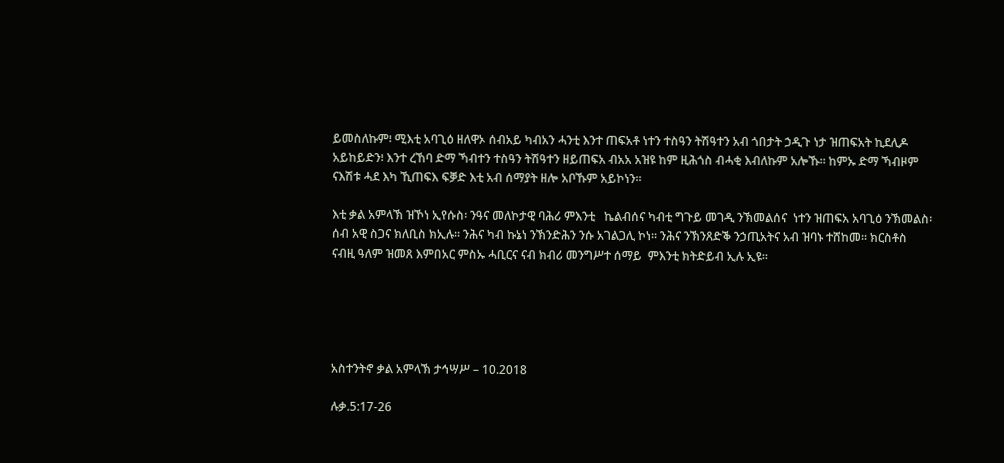ይመስለኩም፧ ሚእቲ አባጊዕ ዘለዋኦ ሰብአይ ካብአን ሓንቲ እንተ ጠፍአቶ ነተን ተስዓን ትሽዓተን አብ ጎበታት ኃዲጉ ነታ ዝጠፍአት ኪደሊዶ አይከይድን፧ እንተ ረኸባ ድማ ኻብተን ተስዓን ትሽዓተን ዘይጠፍአ ብአአ አዝዩ ከም ዚሕጎስ ብሓቂ እብለኩም አሎኹ። ከምኡ ድማ ኻብዞም ናእሽቱ ሓደ እካ ኺጠፍእ ፍቓድ እቲ አብ ሰማያት ዘሎ አቦኹም አይኮነን።

እቲ ቃል አምላኽ ዝኾነ ኢየሱስ፡ ንዓና መለኮታዊ ባሕሪ ምእንቲ   ኬልብሰና ካብቲ ግጉይ መገዲ ንኽመልሰና  ነተን ዝጠፍአ አባጊዕ ንኽመልስ፡ ሰብ አዊ ስጋና ክለቢስ ክኢሉ። ንሕና ካብ ኩኔነ ንኽንድሕን ንሱ አገልጋሊ ኮነ። ንሕና ንኽንጸድቕ ንኃጢአትና አብ ዝባኑ ተሸከመ። ክርስቶስ ናብዚ ዓለም ዝመጸ እምበአር ምስኡ ሓቢርና ናብ ክብሪ መንግሥተ ሰማይ  ምእንቲ ክትድይብ ኢሉ ኢዩ።





አስተንትኖ ቃል አምላኽ ታኅሣሥ – 10.2018

ሉቃ.5:17-26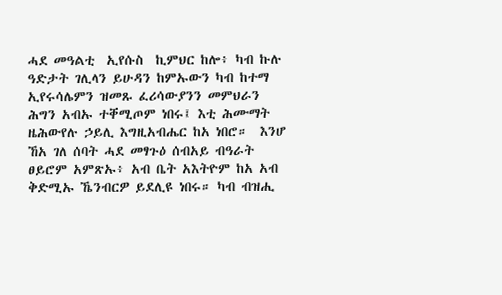ሓደ መዓልቲ  ኢየሱስ  ኪምህር ከሎ፥ ካብ ኩሉ ዓድታት ገሊላን ይሁዳን ከምኡውን ካብ ከተማ ኢየሩሳሌምን ዝመጹ ፈሪሳውያንን መምህራን ሕግን አብኡ ተቐሚጦም ነበሩ፤ እቲ ሕሙማት ዜሕውየሉ ኃይሊ እግዚአብሔር ከአ ነበሮ።  እንሆ ኸአ ገለ ሰባት ሓደ መፃጉዕ ሰብአይ ብዓራት ፀይሮም አምጽኡ፥ አብ ቤት አእትዮም ከአ አብ ቅድሚኡ ኼንብርዎ ይደሊዩ ነበሩ። ካብ ብዝሒ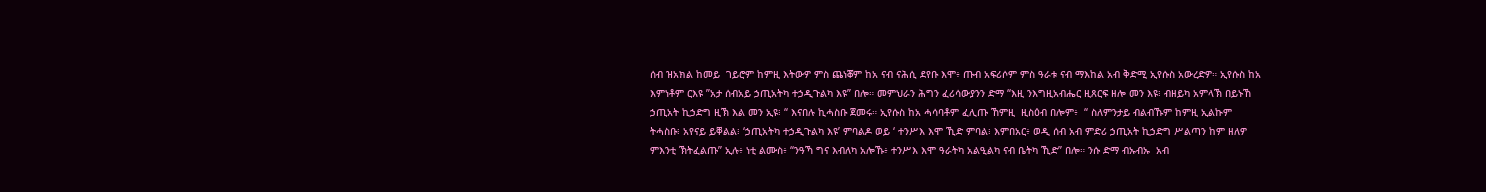ሰብ ዝአክል ከመይ  ገይሮም ከምዚ እትውዎ ምስ ጨነቖም ከአ ናብ ናሕሲ ደየቡ እሞ፥ ጡብ አፍሪሶም ምስ ዓራቱ ናብ ማእከል አብ ቅድሚ ኢየሱስ አውረድዎ። ኢየሱስ ከአ እምነቶም ርእዩ ”አታ ሰብአይ ኃጢአትካ ተኃዲጉልካ እዩ” በሎ። መምህራን ሕግን ፈሪሳውያንን ድማ “እዚ ንእግዚአብሔር ዚጸርፍ ዘሎ መን እዩ፧ ብዘይካ አምላኽ በይኑኸ ኃጢአት ኪኃድግ ዚኽ እል መን ኢዩ፧ “ እናበሉ ኪሓስቡ ጀመሩ። ኢየሱስ ከአ ሓሳባቶም ፈሊጡ ኸምዚ  ዚስዕብ በሎም፥  “ ስለምንታይ ብልብኹም ከምዚ ኢልኩም ትሓስቡ፧ አየናይ ይቐልል፧ ‘ኃጢአትካ ተኃዲጉልካ እዩ’ ምባልዶ ወይ ‘ ተንሥእ እሞ ኺድ ምባል፧ እምበአር፥ ወዲ ሰብ አብ ምድሪ ኃጢአት ኪኃድግ ሥልጣን ከም ዘለዎ ምእንቲ ኽትፈልጡ’’ ኢሉ፥ ነቲ ልሙስ፥ “ንዓኻ ግና እብለካ አሎኹ፥ ተንሥእ እሞ ዓራትካ አልዒልካ ናብ ቤትካ ኺድ’’ በሎ። ንሱ ድማ ብኡብኡ  አብ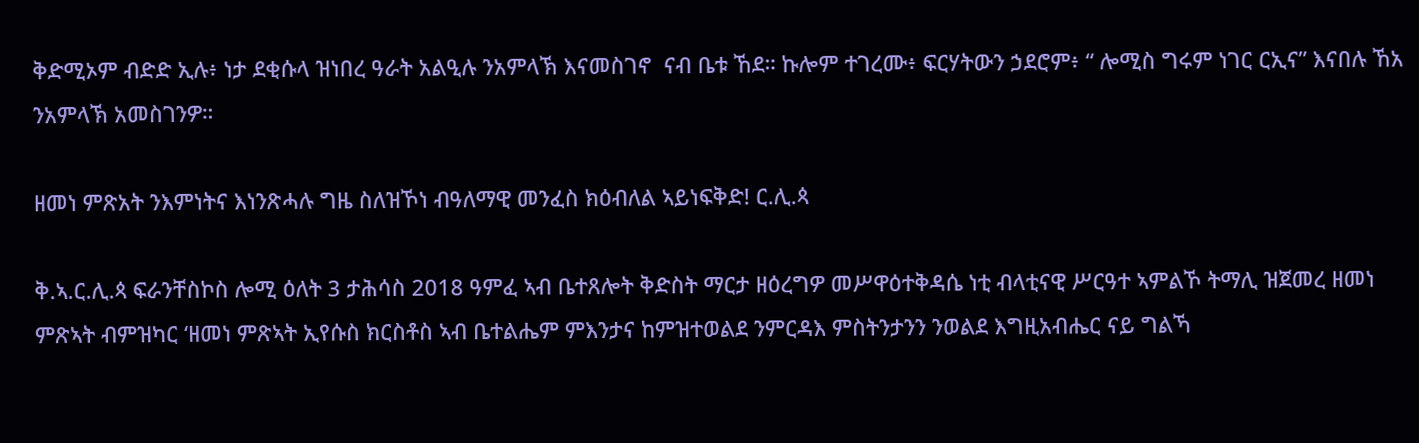ቅድሚኦም ብድድ ኢሉ፥ ነታ ደቂሱላ ዝነበረ ዓራት አልዒሉ ንአምላኽ እናመስገኖ  ናብ ቤቱ ኸደ። ኩሎም ተገረሙ፥ ፍርሃትውን ኃደሮም፥ “ ሎሚስ ግሩም ነገር ርኢና” እናበሉ ኸአ ንአምላኽ አመስገንዎ።

ዘመነ ምጽአት ንእምነትና እነንጽሓሉ ግዜ ስለዝኾነ ብዓለማዊ መንፈስ ክዕብለል ኣይነፍቅድ! ር.ሊ.ጳ

ቅ.ኣ.ር.ሊ.ጳ ፍራንቸስኮስ ሎሚ ዕለት 3 ታሕሳስ 2018 ዓምፈ ኣብ ቤተጸሎት ቅድስት ማርታ ዘዕረግዎ መሥዋዕተቅዳሴ ነቲ ብላቲናዊ ሥርዓተ ኣምልኾ ትማሊ ዝጀመረ ዘመነ ምጽኣት ብምዝካር ‘ዘመነ ምጽኣት ኢየሱስ ክርስቶስ ኣብ ቤተልሔም ምእንታና ከምዝተወልደ ንምርዳእ ምስትንታንን ንወልደ እግዚአብሔር ናይ ግልኻ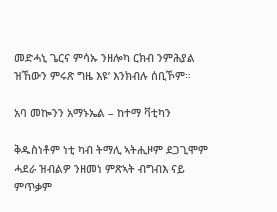መድሓኒ ጌርና ምሳኡ ንዘሎካ ርክብ ንምሕያል ዝኸውን ምሩጽ ግዜ እዩ’ እንክብሉ ሰቢኾም።

አባ መኰንን አማኑኤል – ከተማ ቫቲካን

ቅዱስነቶም ነቲ ካብ ትማሊ ኣትሒዞም ደጋጊሞም ሓደራ ዝብልዎ ንዘመነ ምጽኣት ብግብእ ናይ ምጥቃም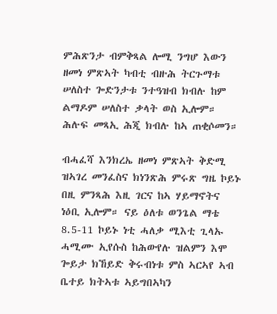ምሕጽንታ ብምቅጻል ሎሚ ንግሆ እውን ዘመነ ምጽኣት ካብቲ ብዙሕ ትርጉማቱ ሠለስተ ጐድንታቱ ንተዓዝብ ክብሉ ከም ልማዶም ሠለስተ ቃላት ወስ ኢሎም። ሕሉፍ መጻኢ ሕጂ ክብሉ ከኣ ጠቂሶመን።

ብሓፈሻ እንክረኤ ዘመነ ምጽኣት ቅድሚ ዝኣገረ መንፈስና ክነንጽሕ ምሩጽ ግዜ ኮይኑ በዚ ምንጻሕ እዚ ገርና ከኣ ሃይማኖትና ነዕቢ ኢሎም። ናይ ዕለቱ ወንጌል ማቴ 8.5-11 ኮይኑ ነቲ ሓለቃ ሚእቲ ጊላኡ ሓሚሙ ኢየሱስ ከሕውየሉ ዝልምን እሞ ጐይታ ክኸይድ ቅሩብነቱ ምስ ኣርኣየ ኣብ ቤተይ ክትኣቱ ኣይግበኣካን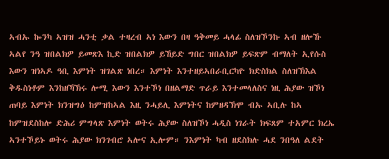ኣብኡ ኰንካ ኣዝዝ ሓንቲ ቃል ተዛረብ ኣነ እውን በዛ ዓቅመይ ሓላፊ ስለዝኾንኩ ኣብ ዘሎኹ ኣልየ ንዓ ዝበልክዎ ይመጽእ ኪድ ዝበልክዎ ይኸይድ ግበር ዝበልክዎ ይፍጽም ብማለት ኢየሱስ እውን ዝነኣዶ ዓቢ እምነት ዝገልጽ ነበረ። እምነት እንተዘይኣበራቢርካዮ ክድስክል ስለዝኽእል ቅዱስነቶም እንከዘኻኽሩ ሎሚ እውን እንተኾነ በዘልማድ ጥራይ እንተመላለስና ነዚ ሕያው ዝኾነ ጠባይ እምነት ክንዝግዕ ከምዝከኣል እዚ ንሓይሊ እምነትና ከምዘዳኽሞ ብኡ ኣቢሉ ከኣ ከምዝደስከሎ ድሕሪ ምግላጽ እምነት ወትሩ ሕያው ስለዝኾነ ሓዲስ ነገራት ክፍጸም ተአምር ክረኤ ኣንተኾይኑ ወትሩ ሕያው ክንገብሮ ኣሎና ኢሎም። ንእምነት ካብ ዘደስክሉ ሓደ ንበዓለ ልደት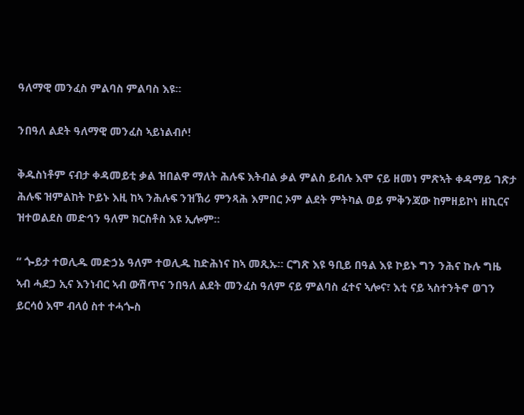ዓለማዊ መንፈስ ምልባስ ምልባስ እዩ።

ንበዓለ ልደት ዓለማዊ መንፈስ ኣይነልብሶ!

ቅዱስነቶም ናብታ ቀዳመይቲ ቃል ዝበልዋ ማለት ሕሉፍ እትብል ቃል ምልስ ይብሉ እሞ ናይ ዘመነ ምጽኣት ቀዳማይ ገጽታ ሕሉፍ ዝምልከት ኮይኑ እዚ ከኣ ንሕሉፍ ንዝኽሪ ምንጻሕ እምበር ኦም ልደት ምትካል ወይ ምቅንጃው ከምዘይኮነ ዘኪርና ዝተወልደስ መድኅን ዓለም ክርስቶስ እዩ ኢሎም።

“ ጐይታ ተወሊዱ መድኃኔ ዓለም ተወሊዱ ከድሕነና ከኣ መጺኡ። ርግጽ እዩ ዓቢይ በዓል እዩ ኮይኑ ግን ንሕና ኩሉ ግዜ ኣብ ሓደጋ ኢና እንነብር ኣብ ውሽጥና ንበዓለ ልደት መንፈስ ዓለም ናይ ምልባስ ፈተና ኣሎና፣ እቲ ናይ ኣስተንትኖ ወገን ይርሳዕ እሞ ብላዕ ስተ ተሓጐስ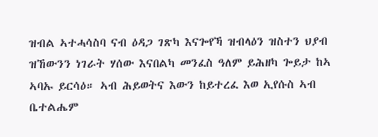ዝብል ኣተሓሳስባ ናብ ዕዳጋ ገጽካ እናጐየኻ ዝብላዕን ዝስተን ህያብ ዝኸውንን ነገራት ሃሰው እናበልካ መንፈስ ዓለም ይሕዘካ ጐይታ ከኣ ኣባኡ ይርሳዕ። ኣብ ሕይወትና እውን ከይተረፈ እወ ኢየሱስ ኣብ ቤተልሔም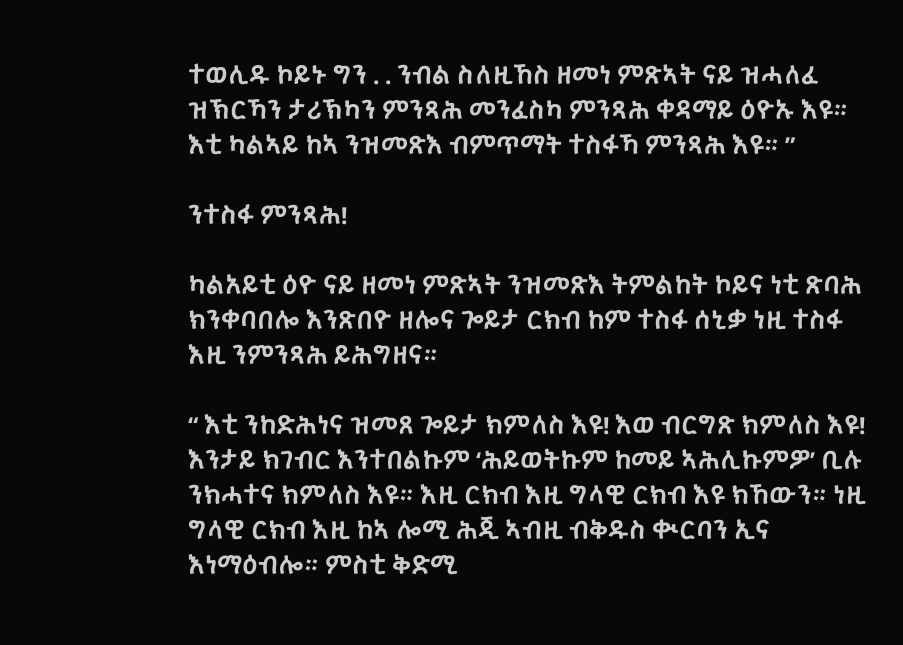ተወሊዱ ኮይኑ ግን . . ንብል ስለዚኸስ ዘመነ ምጽኣት ናይ ዝሓለፈ ዝኽርኻን ታሪኽካን ምንጻሕ መንፈስካ ምንጻሕ ቀዳማይ ዕዮኡ እዩ። እቲ ካልኣይ ከኣ ንዝመጽእ ብምጥማት ተስፋኻ ምንጻሕ እዩ። ”

ንተስፋ ምንጻሕ!

ካልአይቲ ዕዮ ናይ ዘመነ ምጽኣት ንዝመጽእ ትምልከት ኮይና ነቲ ጽባሕ ክንቀባበሎ እንጽበዮ ዘሎና ጐይታ ርክብ ከም ተስፋ ሰኒቃ ነዚ ተስፋ እዚ ንምንጻሕ ይሕግዘና።

“ እቲ ንከድሕነና ዝመጸ ጐይታ ክምለስ እዩ! እወ ብርግጽ ክምለስ እዩ! እንታይ ክገብር እንተበልኩም ‘ሕይወትኩም ከመይ ኣሕሊኩምዎ’ ቢሉ ንክሓተና ክምለስ እዩ። እዚ ርክብ እዚ ግላዊ ርክብ እዩ ክኸውን። ነዚ ግላዊ ርክብ እዚ ከኣ ሎሚ ሕጂ ኣብዚ ብቅዱስ ቊርባን ኢና እነማዕብሎ። ምስቲ ቅድሚ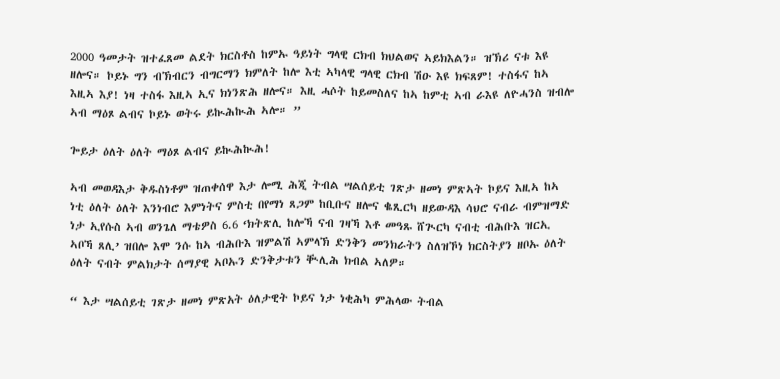2000 ዓመታት ዝተፈጸመ ልደት ክርስቶስ ከምኡ ዓይነት ግላዊ ርክብ ክህልወና ኣይክእልን። ዝኽሪ ናቱ እዩ ዘሎና። ኮይኑ ግን ብኽብርን ብግርማን ክምለት ከሎ እቲ ኣካላዊ ግላዊ ርክብ ሽዑ እዩ ክፍጸም! ተስፋና ከኣ እዚኣ እያ! ነዛ ተስፋ እዚኣ ኢና ክነንጽሕ ዘሎና። እዚ ሓሶት ከይመስለና ከኣ ከምቲ ኣብ ራእዩ ለዮሓንስ ዝብሎ ኣብ ማዕጾ ልብና ኮይኑ ወትሩ ይኲሕኲሕ ኣሎ። ”

ጐይታ ዕለት ዕለት ማዕጾ ልብና ይኲሕኲሕ!

ኣብ መወዳእታ ቅዱስነቶም ዝጠቀሰዋ እታ ሎሚ ሕጂ ትብል ሣልሰይቲ ገጽታ ዘመነ ምጽኣት ኮይና እዚኣ ከኣ ነቲ ዕለት ዕለት እንነብሮ እምነትና ምስቲ በየማነ ጸጋም ከቢቡና ዘሎና ቈጺርካ ዘይውዳእ ሳህሮ ናብራ ብምዝማድ ነታ ኢየሱስ ኣብ ወንጌለ ማቴዎስ 6.6 ‘ክትጽሊ ከሎኻ ናብ ገዛኻ እቶ መዓጹ ሸጒርካ ናብቲ ብሕቡእ ዝርኢ ኣቦኻ ጸሊ’ ዝበሎ እሞ ንሱ ከኣ ብሕቡእ ዝምልሽ ኣምላኽ ድንቅን መንክራትን ስለዝኾነ ክርስትያን ዘቦኡ ዕለት ዕለት ናብት ምልክታት ሰማያዊ ኣቦኡን ድንቅታቱን ቚሊሕ ክብል ኣለዎ።

“ እታ ሣልሰይቲ ገጽታ ዘመነ ምጽአት ዕለታዊት ኮይና ነታ ነቂሕካ ምሕላው ትብል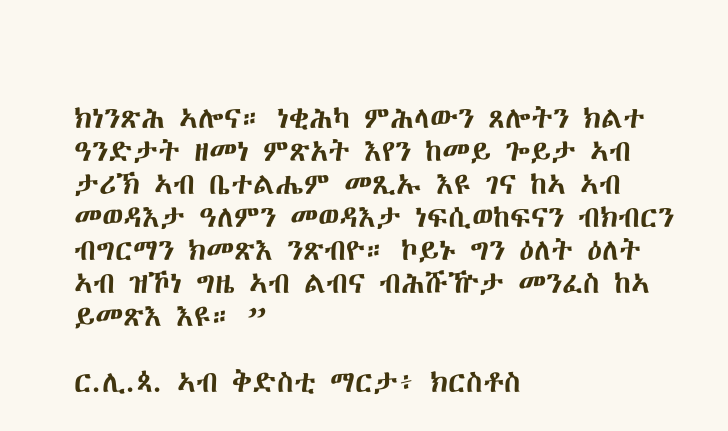ክነንጽሕ ኣሎና። ነቂሕካ ምሕላውን ጸሎትን ክልተ ዓንድታት ዘመነ ምጽአት እየን ከመይ ጐይታ ኣብ ታሪኽ ኣብ ቤተልሔም መጺኡ እዩ ገና ከኣ ኣብ መወዳእታ ዓለምን መወዳእታ ነፍሲወከፍናን ብክብርን ብግርማን ክመጽእ ንጽብዮ። ኮይኑ ግን ዕለት ዕለት ኣብ ዝኾነ ግዜ ኣብ ልብና ብሕሹዅታ መንፈስ ከኣ ይመጽእ እዩ። ”

ር.ሊ.ጳ. ኣብ ቅድስቲ ማርታ፥ ክርስቶስ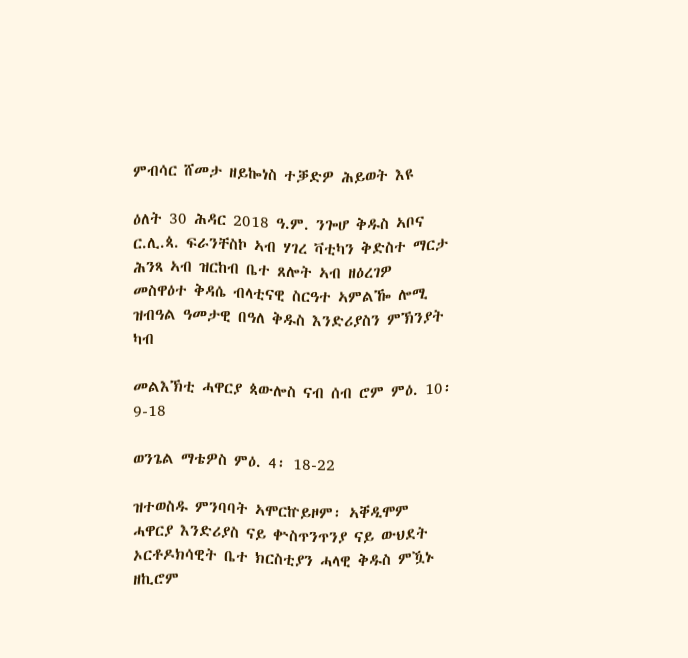ምብሳር ሸመታ ዘይኰነስ ተቓድዎ ሕይወት እዩ

ዕለት 30 ሕዳር 2018 ዓ.ም. ንጐሆ ቅዱስ ኣቦና ር.ሊ.ጳ. ፍራንቸስኮ ኣብ ሃገረ ቫቲካን ቅድስተ ማርታ ሕንጻ ኣብ ዝርከብ ቤተ ጸሎት ኣብ ዘዕረገዎ መስዋዕተ ቅዳሴ ብላቲናዊ ስርዓተ ኣምልዀ ሎሚ ዝብዓል ዓመታዊ በዓለ ቅዱስ እንድሪያስን ምኽንያት ካብ

መልእኽቲ ሓዋርያ ጳውሎስ ናብ ሰብ ሮም ምዕ. 10፡ 9-18

ወንጌል ማቴዎስ ምዕ. 4፡ 18-22

ዝተወስዱ ምንባባት ኣሞርኵይዞም፡ ኣቐዲሞም ሓዋርያ እንድሪያስ ናይ ቍስጥንጥንያ ናይ ውህደት ኦርቶዶክሳዊት ቤተ ክርስቲያን ሓላዊ ቅዱስ ምዃኑ ዘኪሮም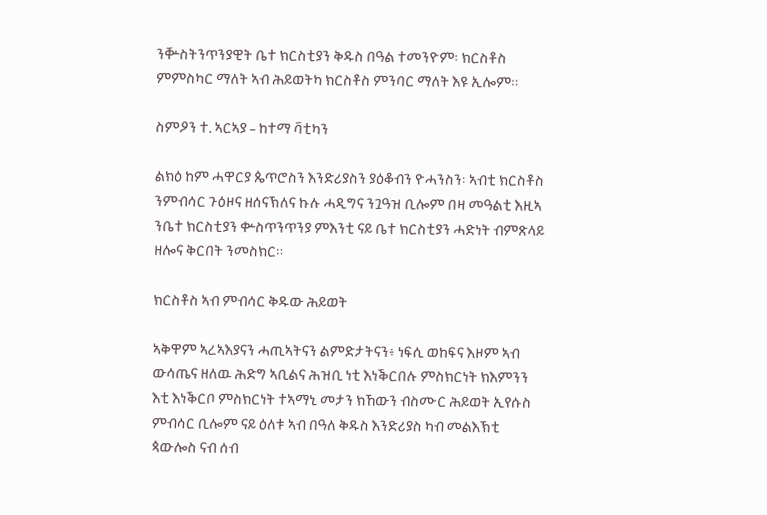ንቝስትንጥንያዊት ቤተ ክርስቲያን ቅዱስ በዓል ተመንዮም፡ ክርስቶስ ምምስካር ማለት ኣብ ሕይወትካ ክርስቶስ ምንባር ማለት እዩ ኢሎም።

ስምዖን ተ. ኣርኣያ – ከተማ ቫቲካን

ልክዕ ከም ሓዋርያ ጴጥሮስን እንድሪያስን ያዕቆብን ዮሓንስን፡ ኣብቲ ክርስቶስ ንምብሳር ጉዕዞና ዘሰናኽለና ኩሉ ሓዲግና ንጓዓዝ ቢሎም በዛ መዓልቲ እዚኣ ንቤተ ክርስቲያን ቍስጥንጥንያ ምእንቲ ናይ ቤተ ክርስቲያን ሓድነት ብምጽላይ ዘሎና ቅርበት ንመስክር።

ክርስቶስ ኣብ ምብሳር ቅዱው ሕይወት

ኣቅዋም ኣረኣእያናን ሓጢኣትናን ልምድታትናን፥ ነፍሲ ወከፍና እዞም ኣብ ውሳጤና ዘለዉ ሕድግ ኣቢልና ሕዝቢ ነቲ እነቕርበሉ ምስክርነት ክእምንን እቲ እነቕርቦ ምስክርነት ተኣማኒ መታን ክኸውን ብስሙር ሕይወት ኢየሱስ ምብሳር ቢሎም ናይ ዕለቱ ኣብ በዓለ ቅዱስ እንድሪያስ ካብ መልእኽቲ ጳውሎስ ናብ ሰብ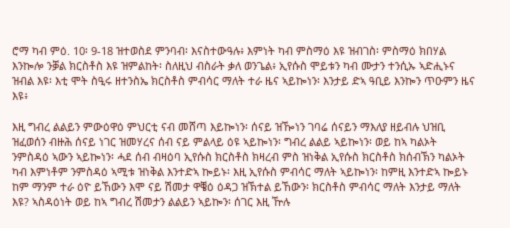ሮማ ካብ ምዕ. 10፡ 9-18 ዝተወስደ ምንባብ፡ እናስተውዓሉ፥ እምነት ካብ ምስማዕ እዩ ዝብገስ፡ ምስማዕ ክበሃል እንኰሎ ንቓል ክርስቶስ እዩ ዝምልከት፡ ስለዚህ ብስራት ቃለ ወንጌል፥ ኢየሱስ ሞይቱን ካብ ሙታን ተንሲኡ ኣድሒኑና ዝብል እዩ፡ እቲ ሞት ስዒሩ ዘተንስኤ ክርስቶስ ምብሳር ማለት ተራ ዜና ኣይኰነን፡ እንታይ ድኣ ዓቢይ እንኰን ጥዑምን ዜና እዩ፥

እዚ ግብረ ልልይን ምውዕዋዕ ምህርቲ ናብ መሸጣ እይኰነን፡ ሰናይ ዝዀነን ገባሬ ሰናይን ማእለያ ዘይብሉ ህዝቢ ዝፈወሰን ብዙሕ ሰናይ ነገር ዝመሃረና ሰብ ናይ ምልላይ ዕዩ ኣይኰነን፡ ግብረ ልልይ ኣይኰነን፡ ወይ ከኣ ካልኦት ንምስዳዕ ኣውን ኣይኰነን፡ ሓደ ሰብ ብዛዕባ ኢየሱስ ክርስቶስ ክዛረብ ምስ ዝነቅል ኢየሱስ ክርስቶስ ክሰብኽን ካልኦት ካብ እምነቶም ንምስዳዕ ኣሚቱ ዝነቅል እንተድኣ ኰይኑ፡ እዚ ኢየሱስ ምብሳር ማለት ኣይኰነን፡ ከምዚ እንተድኣ ኰይኑ ከም ማንም ተራ ዕዮ ይኸውን እሞ ናይ ሽመታ ዋቔዕ ዕዳጋ ዝኽተል ይኸውን፡ ክርስቶስ ምብሳር ማለት እንታይ ማለት እዩ? ኣስዳዕነት ወይ ከኣ ግብረ ሽመታን ልልይን ኣይኰን፡ ሰገር እዚ ዅሉ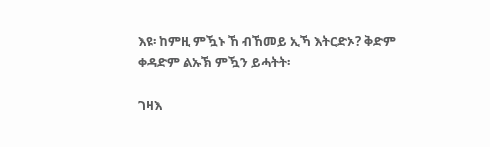እዩ፡ ከምዚ ምዃኑ ኸ ብኸመይ ኢኻ እትርድኦ? ቅድም ቀዳድም ልኡኽ ምዃን ይሓትት፡

ገዛእ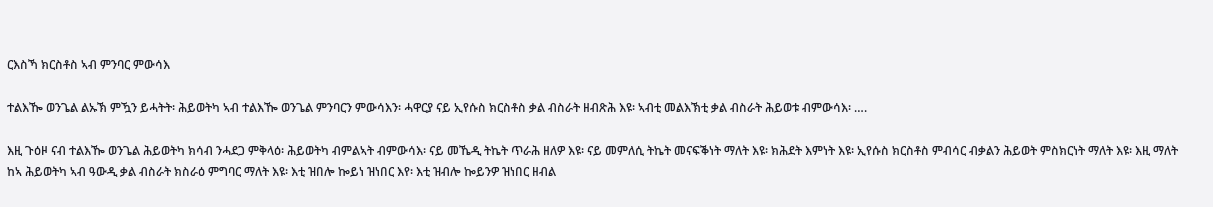ርእስኻ ክርስቶስ ኣብ ምንባር ምውሳእ

ተልእዀ ወንጌል ልኡኽ ምዃን ይሓትት፡ ሕይወትካ ኣብ ተልእዀ ወንጌል ምንባርን ምውሳእን፡ ሓዋርያ ናይ ኢየሱስ ክርስቶስ ቃል ብስራት ዘብጽሕ እዩ፡ ኣብቲ መልእኽቲ ቃል ብስራት ሕይወቱ ብምውሳእ፡ ….

እዚ ጉዕዞ ናብ ተልእዀ ወንጌል ሕይወትካ ክሳብ ንሓደጋ ምቅላዕ፡ ሕይወትካ ብምልኣት ብምውሳእ፡ ናይ መኼዲ ትኬት ጥራሕ ዘለዎ እዩ፡ ናይ መምለሲ ትኬት መናፍቕነት ማለት እዩ፡ ክሕደት እምነት እዩ፡ ኢየሱስ ክርስቶስ ምብሳር ብቃልን ሕይወት ምስክርነት ማለት እዩ፡ እዚ ማለት ከኣ ሕይወትካ ኣብ ዓውዲ ቃል ብስራት ክስራዕ ምግባር ማለት እዩ፡ እቲ ዝበሎ ኰይነ ዝነበር እየ፡ እቲ ዝብሎ ኰይንዎ ዝነበር ዘብል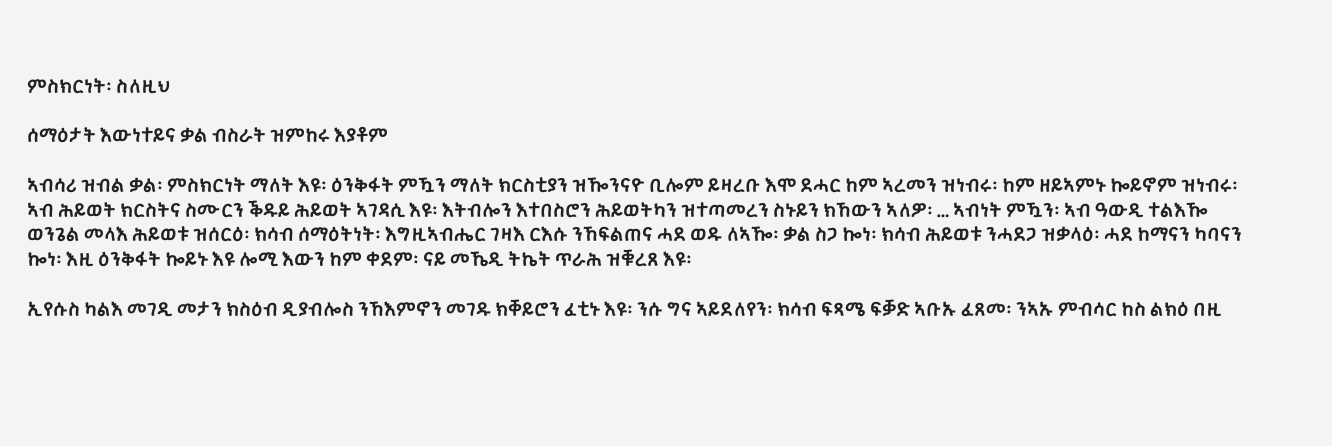ምስክርነት፡ ስለዚህ

ሰማዕታት እውነተይና ቃል ብስራት ዝምከሩ እያቶም

ኣብሳሪ ዝብል ቃል፡ ምስክርነት ማለት እዩ፡ ዕንቅፋት ምዃን ማለት ክርስቲያን ዝዀንናዮ ቢሎም ይዛረቡ እሞ ደሓር ከም ኣረመን ዝነብሩ፡ ከም ዘይኣምኑ ኰይኖም ዝነብሩ፡ ኣብ ሕይወት ክርስትና ስሙርን ቕዱይ ሕይወት ኣገዳሲ እዩ፡ እትብሎን እተበስሮን ሕይወትካን ዝተጣመረን ስኑይን ክኸውን ኣለዎ፡ … ኣብነት ምዃን፡ ኣብ ዓውዲ ተልእዀ ወንጌል መላእ ሕይወቱ ዝሰርዕ፡ ክሳብ ሰማዕትነት፡ እግዚኣብሔር ገዛእ ርእሱ ንኸፍልጠና ሓደ ወዱ ለኣዀ፡ ቃል ስጋ ኰነ፡ ክሳብ ሕይወቱ ንሓደጋ ዝቃላዕ፡ ሓደ ከማናን ካባናን ኰነ፡ እዚ ዕንቅፋት ኰይኑ እዩ ሎሚ እውን ከም ቀደም፡ ናይ መኼዲ ትኬት ጥራሕ ዝቑረጸ እዩ፡

ኢየሱስ ካልእ መገዲ መታን ክስዕብ ዲያብሎስ ንኸእምኖን መገዱ ክቐይሮን ፈቲኑ እዩ፡ ንሱ ግና ኣይደለየን፡ ክሳብ ፍጻሜ ፍቓድ ኣቡኡ ፈጸመ፡ ንኣኡ ምብሳር ከስ ልክዕ በዚ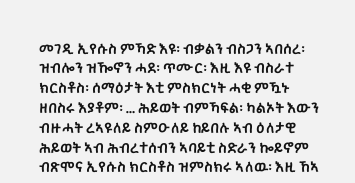መገዲ ኢየሱስ ምኻድ እዩ፡ ብቃልን ብስጋን ኣበሰረ፡ ዝብሎን ዝዀኖን ሓደ፡ ጥሙር፡ እዚ እዩ ብስራተ ክርስቶስ፡ ሰማዕታት እቲ ምስክርነት ሓቂ ምዃኑ ዘበስሩ እያቶም፡ … ሕይወት ብምኻፍል፡ ካልኦት እውን ብዙሓት ረኣዩለይ ስምዑለይ ከይበሉ ኣብ ዕለታዊ ሕይወት ኣብ ሕብረተሰብን ኣባይቲ ስድራን ኰይኖም ብጽሞና ኢየሱስ ክርስቶስ ዝምስክሩ ኣለዉ፡ እዚ ኸኣ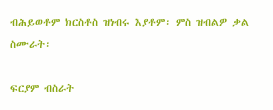ብሕይወቶም ክርስቶስ ዝነብሩ እያቶም፡ ምስ ዝብልዎ ቃል ስሙራት፡

ፍርያም ብስራት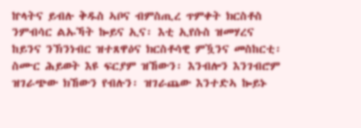ኵላትና ይብሉ ቅዱስ ኣቦና ብምስጢረ ጥምቀት ክርስቶስ ንምብሳር ልኡኻት ኰይና ኢና፡ እቲ ኢየሱስ ዝመሃረና ከይንና ንኽንነብር ዝተጸዋዕና ክርስቶሳዊ ምዃንና መስከርቲ፡ ስሙር ሕይወት እዩ ፍርያም ዝኸውን፡ እንብሎን እንገብሮም ዝገራጭው ክኸውን የብሉን፡ ዝገራጨው እንተድኣ ኰይኑ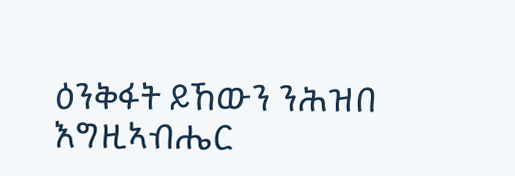ዕንቅፋት ይኸውን ንሕዝበ እግዚኣብሔር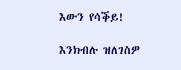እውን የሳቕይ!

እንክብሉ ዝለገስዎ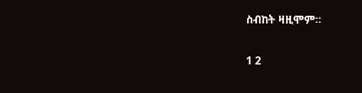ስብከት ዛዚሞም።

1 2